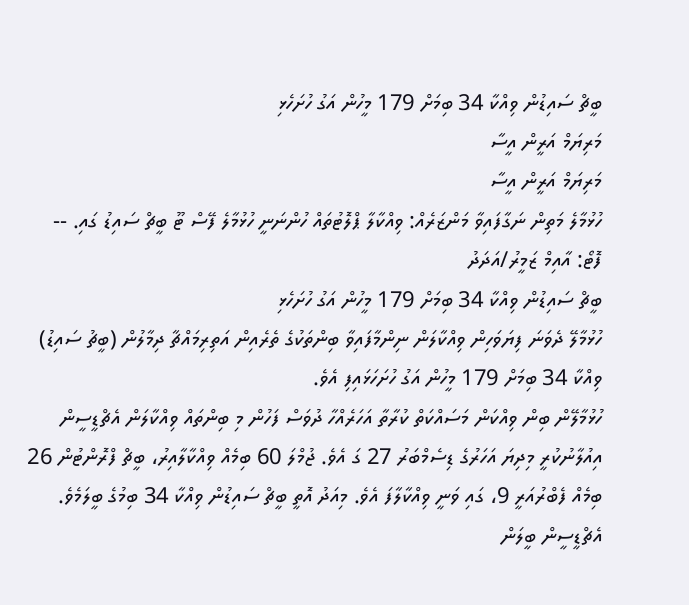ބީޗް ސައިޑުން ވިއްކާ 34 ބިމަށް 179 މީހުން އަގު ހުށަހެޅި
މަރިޔަމް އަރީން އީސާ
މަރިޔަމް އަރީން އީސާ
ހުޅުމާލެ މަތިން ނަގާފައިވާ މަންޒަރެއް: ވިއްކާލާ ޕްލޮޓުތައް ހުންނަނީ ހުޅުމާލެ ފޭސް ޓޫ ބީޗް ސައިޑު ގައި. -- ފޮޓޯ: އާއިމް ޒަމީރު/އަދަދު
ބީޗް ސައިޑުން ވިއްކާ 34 ބިމަށް 179 މީހުން އަގު ހުށަހެޅި
ހުޅުމާލޭ ދެވަނަ ފިޔަވަހިން ވިއްކާލަން ނިންމާފައިވާ ބިންތަކުގެ ތެރެއިން އަތިރިމައްޗާ ދިމާލުން (ބީޗު ސައިޑު) ވިއްކާ 34 ބިމަށް 179 މީހުން އަގު ހުށަހަޅައިފި އެވެ.
ހުޅުމާލޭން ބިން ވިއްކަން މަސައްކަތް ކުރާތާ އަހަރެއްހާ ދުވަސް ފަހުން މި ބިންތައް ވިއްކާލަން އެޗްޑީސީން އިއުލާނުކުރީ މިދިޔަ އަހަރުގެ ޑިސެމްބަރު 27 ގަ އެވެ. ޖުމްލަ 60 ބިމެއް ވިއްކާލާއިރު، ބީޗް ފްރޮންޓުން 26 ބިމެއް ފެބްރުއަރީ 9، ގައި ވަނީ ވިއްކާލާފަ އެވެ. މިއަދު އޮތީ ބީޗް ސައިޑުން ވިއްކާ 34 ބިމުގެ ބީލަމެވެ.
އެޗްޑީސީން ބީލަން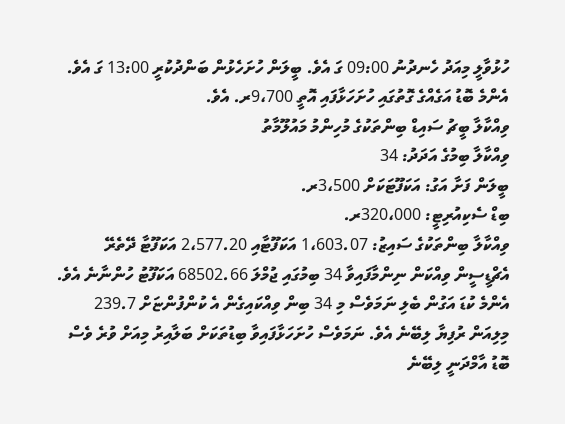ހުޅުވާލީ މިއަދު ހެނދުނު 09:00 ގަ އެވެ. ބީލަން ހުށަހެޅުން ބަންދުކުރީ 13:00 ގަ އެވެ. އެންމެ ބޮޑު އަގެއްގެ ގޮތުގައި ހުށަހަޅާފައި އޮތީ 9،700ރ. އެވެ.
ވިއްކާލާ ބީޗު ސައިޑް ބިންތަކުގެ މުހިންމު މައުލޫމާތު
ވިއްކާލާ ބިމުގެ އަދަދު: 34
ބީލަން ފަށާ އަގު: އަކަފޫޓަކަށް 3،500ރ.
ބިޑް ސެކިއުރިޓީ: 320،000ރ.
ވިއްކާލާ ބިންތަކުގެ ސައިޒު: 1،603.07 އަކަފޫޓާއި 2،577.20 އަކަފޫޓާ ދޭތެރޭ
އެޗްޑީސީން ވިއްކަން ނިންމާފައިވާ 34 ބިމުގައި ޖުމްލަ 68502.66 އަކަފޫޓު ހުންނާނެ އެވެ. އެންމެ ކުޑަ އަގުން ބެލި ނަމަވެސް މި 34 ބިން ވިއްކައިގެން އެ ކުންފުންޏަށް 239.7 މިލިއަން ރުފިޔާ ލިބޭނެ އެވެ. ނަމަވެސް ހުށަހަޅާފައިވާ ބިޑުތަކަށް ބަލާއިރު މިއަށް ވުރެ ވެސް ބޮޑު އާމްދަނީ ލިބޭނެ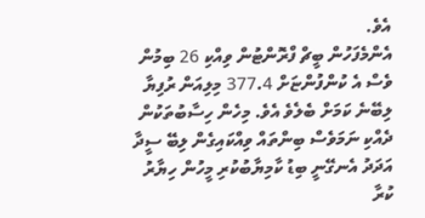އެވެ.
އެންމެފަހުން ބީޗް ފްރޮންޓުން ވިއްކި 26 ބިމުން ވެސް އެ ކުންފުންޏަށް 377.4 މިލިއަން ރުފިޔާ ލިބޭނެ ކަމަށް ބެލެވެ އެވެ. މިހެން ހިސާބުތަކުން ދެއްކި ނަމަވެސް ބިންތައް ވިއްކައިގެން ލިބޭ ސީދާ އަދަދު އެނގޭނީ ބިޑު ކާމިޔާބުކުރި މީހުން ހިޔާރު ކުރާ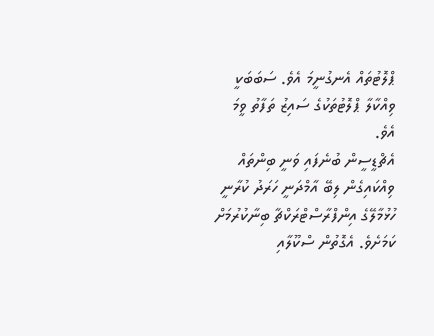ޕްލޮޓުތައް އެނގުނީމަ އެވެ. ސަބަބަކީ ވިއްކާލާ ޕްލޮޓުތަކުގެ ސައިޒު ތަފާތު ވީމަ އެވެ.
އެޗްޑީސީން ބުނެފައި ވަނީ ބިންތައް ވިއްކައިގެން ލިބޭ އާމްދަނީ ހަރަދު ކުރާނީ ހުޅުމާލޭގެ އިންފްރާސްޓްރަކްޗާ ބިނާކުރުމަށް ކަމަށެވެ. އެގޮތުން ސްކޫލާއި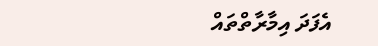އެފަދަ އިމާރާތްތައް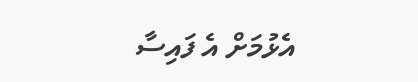އެޅުމަށް އެ ފައިސާ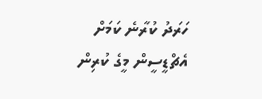ހަރަދު ކުރާނެ ކަމަށް އެޗްޑީސީން މީގެ ކުރިން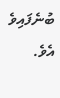ބުނެފައިވެ އެވެ.